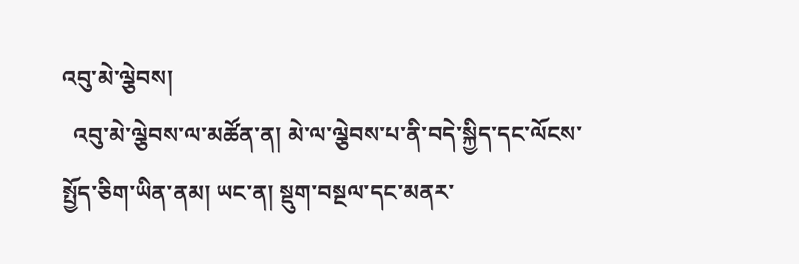འབུ་མེ་ལྕེབས།
  འབུ་མེ་ལྕེབས་ལ་མཚོན་ན། མེ་ལ་ལྕེབས་པ་ནི་བདེ་སྐྱིད་དང་ལོངས་སྤྱོད་ཅིག་ཡིན་ནམ། ཡང་ན། སྡུག་བསྔལ་དང་མནར་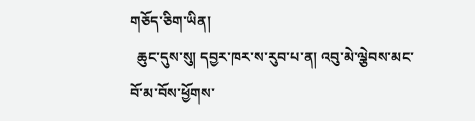གཅོད་ཅིག་ཡིན།
  ཆུང་དུས་སུ། དབྱར་ཁར་ས་རུབ་པ་ན། འབུ་མེ་ལྕེབས་མང་བོ་མ་བོས་ཕྱོགས་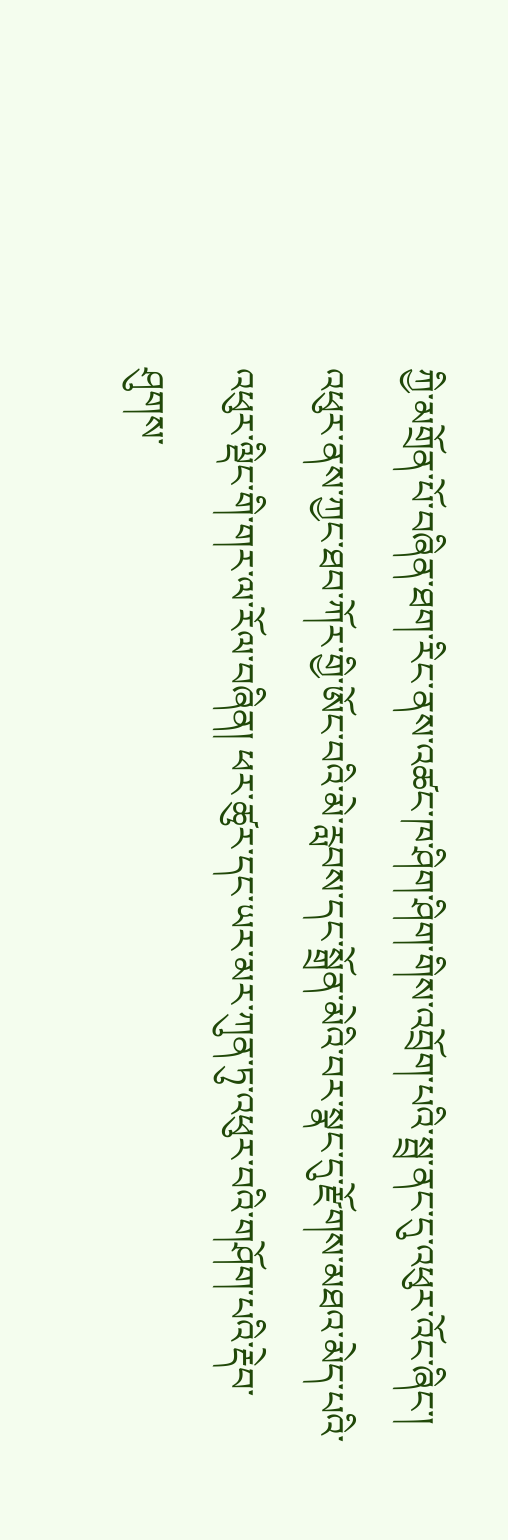ཀྱི་མགྲོན་པོ་བཞིན་ཐག་རིང་ནས་འཚང་ཁ་ཤིག་ཤིག་གིས་འབྲོག་པའི་སྦྲ་ནང་དུ་འཕུར་འོང་ཞིང་། འཕུར་ནས་ཀྱང་ཐབ་ཀོར་གྱི་ཨོང་བའི་མེ་རླབས་དང་སྒྲོན་མེའི་བར་སྣང་དུ་རྫོགས་མཐའ་མེད་པའི་འཕུར་ལྡིང་གི་གར་ལ་རོལ་བཞིན། ཕར་ཚུར་དང་ཡར་མར་ཀུན་ཏུ་འཕུར་བའི་གཤོག་པའི་རྡེབ་ཤུགས་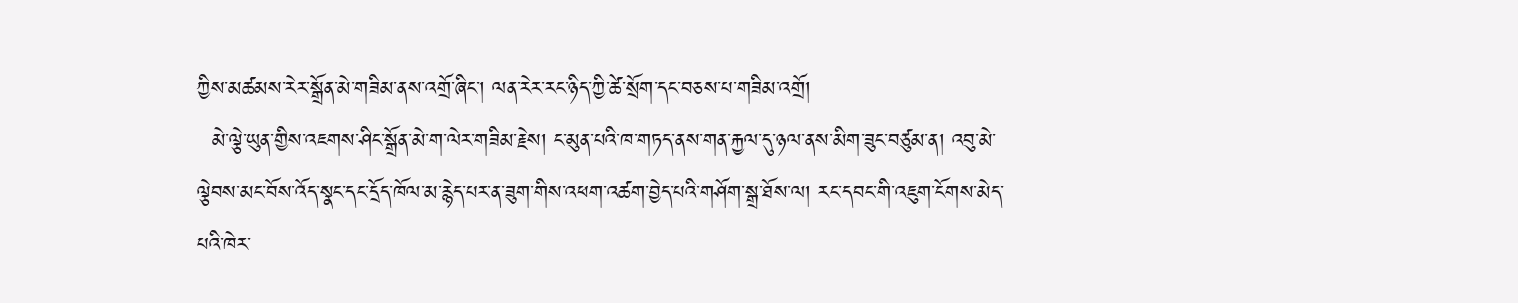ཀྱིས་མཚམས་རེར་སྒྲོན་མེ་གཟིམ་ནས་འགྲོ་ཞིང་། ལན་རེར་རང་ཉིད་ཀྱི་ཚེ་སྲོག་དང་བཅས་པ་གཟིམ་འགྲོ།
  མེ་ལྕེ་ཡུན་གྱིས་འཇགས་ཤིང་སྒྲོན་མེ་ག་ལེར་གཟིམ་རྗེས། ང་མུན་པའི་ཁ་གཏད་ནས་གན་རྐྱལ་དུ་ཉལ་ནས་མིག་ཟུང་བཙུམ་ན། འབུ་མེ་ལྕེབས་མང་བོས་འོད་སྣང་དང་དྲོད་ཁོལ་མ་རྙེད་པར་ན་ཟུག་གིས་འཕག་འཚག་བྱེད་པའི་གཤོག་སྒྲ་ཐོས་ལ། རང་དབང་གི་འཇུག་ངོགས་མེད་པའི་ཁེར་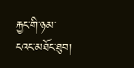རྐྱང་གི་ཉམ་ངའང་མཐོང་ཐུབ།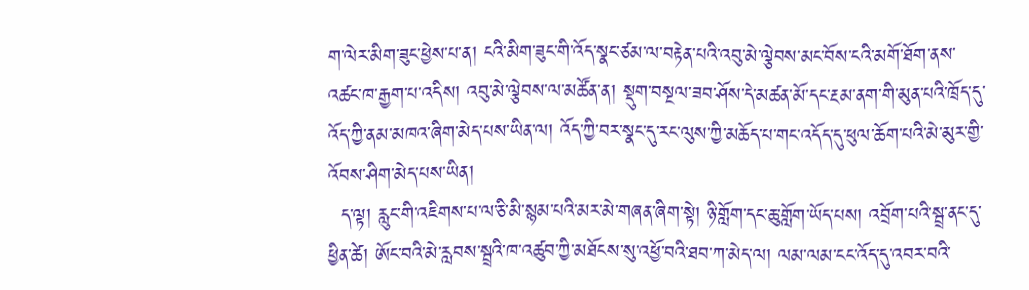ག་ལེར་མིག་ཟུང་ཕྱེས་པ་ན། ངའི་མིག་ཟུང་གི་འོད་སྣང་ཙམ་ལ་བརྟེན་པའི་འབུ་མེ་ལྕེབས་མང་བོས་ངའི་མགོ་ཐོག་ནས་འཚང་ཁ་རྒྱག་པ་འདིས། འབུ་མེ་ལྕེབས་ལ་མཚོན་ན། སྡུག་བསྔལ་ཟབ་ཤོས་དེ་མཚན་མོ་དང་རྔམ་ནག་གི་མུན་པའི་ཁྲོད་དུ་འོད་ཀྱི་ནམ་མཁའ་ཞིག་མེད་པས་ཡིན་ལ། འོད་ཀྱི་བར་སྣང་དུ་རང་ལུས་ཀྱི་མཆོད་པ་གང་འདོད་དུ་ཕུལ་ཆོག་པའི་མེ་མུར་གྱི་འོབས་ཤིག་མེད་པས་ཡིན།
  ད་ལྟ། རླུང་གི་འཇིགས་པ་ལ་ཅི་མི་སྙམ་པའི་མར་མེ་གཞན་ཞིག་སྟེ། ཉི་གློག་དང་ཆུ་གློག་ཡོད་པས། འབྲོག་པའི་སྦྲ་ནང་དུ་ཕྱིན་ཚེ། ཨོང་བའི་མེ་རླབས་སྦྲའི་ཁ་འཚུབ་ཀྱི་མཐོངས་སུ་འཕྱོ་བའི་ཐབ་ཀ་མེད་ལ། ལམ་ལམ་ངང་འོད་དུ་འབར་བའི་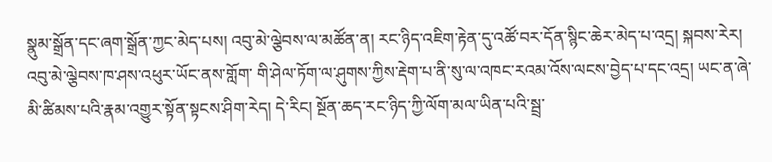སྣུམ་སྒྲོན་དང་ཞག་སྒྲོན་ཀྱང་མེད་པས། འབུ་མེ་ལྕེབས་ལ་མཚོན་ན། རང་ཉིད་འཇིག་རྟེན་དུ་འཚོ་བར་དོན་སྙིང་ཆེར་མེད་པ་འདྲ། སྐབས་རེར། འབུ་མེ་ལྕེབས་ཁ་ཤས་འཕུར་ཡོང་ནས་གློག་ གི་ཤེལ་ཏོག་ལ་ཤུགས་ཀྱིས་རྡེག་པ་ནི་སུ་ལ་འཁང་རའམ་འོས་ལངས་བྱེད་པ་དང་འདྲ། ཡང་ན་ཞེ་མི་ཚིམས་པའི་རྣམ་འགྱུར་སྟོན་སྟངས་ཤིག་རེད། དེ་རིང། སྔོན་ཆད་རང་ཉིད་ཀྱི་ལོག་མལ་ཡིན་པའི་སྦྲ་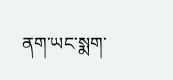ནག་ཡང་སྨག་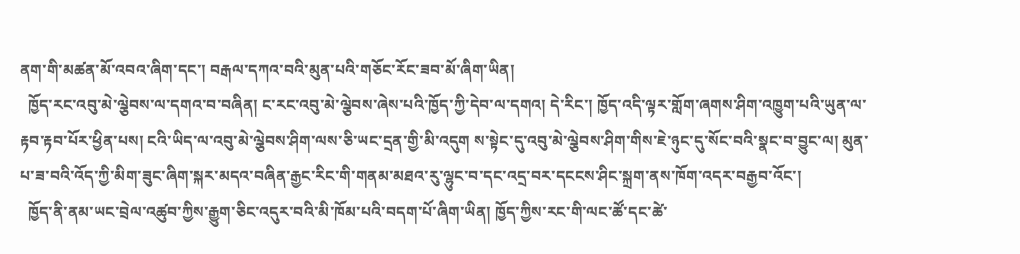ནག་གི་མཚན་མོ་འབའ་ཞིག་དང་། བརྒལ་དཀའ་བའི་མུན་པའི་གཅོང་རོང་ཟབ་མོ་ཞིག་ཡིན།
  ཁྱོད་རང་འབུ་མེ་ལྕེབས་ལ་དགའ་བ་བཞིན། ང་རང་འབུ་མེ་ལྕེབས་ཞེས་པའི་ཁྱོད་ཀྱི་དེབ་ལ་དགའ། དེ་རིང་། ཁྱོད་འདི་ལྟར་གློག་ཞགས་ཤིག་འཁྱུག་པའི་ཡུན་ལ་རྟབ་རྟབ་པོར་ཕྱིན་པས། ངའི་ཡིད་ལ་འབུ་མེ་ལྕེབས་ཤིག་ལས་ཅི་ཡང་དྲན་གྱི་མི་འདུག ས་སྟེང་དུ་འབུ་མེ་ལྕེབས་ཤིག་གིས་ཇེ་ཉུང་དུ་སོང་བའི་སྣང་བ་བྱུང་ལ། མུན་པ་ཟ་བའི་འོད་ཀྱི་མིག་ཟུང་ཞིག་སྐར་མདའ་བཞིན་རྒྱང་རིང་གི་གནམ་མཐའ་རུ་ལྷུང་བ་དང་འདྲ་བར་དངངས་ཤིང་སྐྲག་ནས་ཁོག་འདར་བརྒྱབ་འོང་།
  ཁྱོད་ནི་ནམ་ཡང་བྲེལ་འཚུབ་ཀྱིས་རྒྱུག་ཅིང་འདུར་བའི་མི་ཁོམ་པའི་བདག་པོ་ཞིག་ཡིན། ཁྱོད་ཀྱིས་རང་གི་ལང་ཚོ་དང་ཚེ་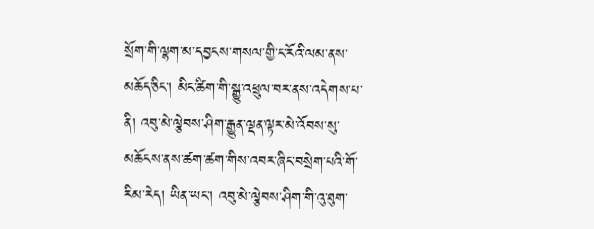སྲོག་གི་ལྷག་མ་དབྱངས་གསལ་གྱི་ང་རོའི་ལམ་ནས་མཆོད་ཅིང་། མིང་ཚིག་གི་སྒྱུ་འཕྲུལ་བར་ནས་འདེགས་པ་ནི། འབུ་མེ་ལྕེབས་ཤིག་རྒྱུན་ལྡན་ལྟར་མེ་འོབས་སུ་མཆོངས་ནས་ཚག་ཚག་གིས་འབར་ཞིང་བསྲེག་པའི་གོ་རིམ་རེད། ཡིན་ཡང་། འབུ་མེ་ལྕེབས་ཤིག་གི་འུ་ཐུག་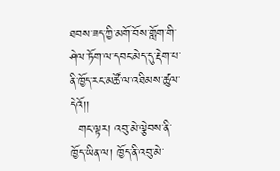ཐབས་ཟད་ཀྱི་མགོ་བོས་གློག་གི་ཤེལ་ཏོག་ལ་དབང་མེད་དུ་རྡེག་པ་ནི་ཁྱོད་རང་མཚོ་ལ་འཐིམས་ཚུལ་དེའོ།།
  གང་ལྟར། འབུ་མེ་ལྕེབས་ནི་ཁྱོད་ཡིན་ལ། ཁྱོད་ནི་འབུ་མེ་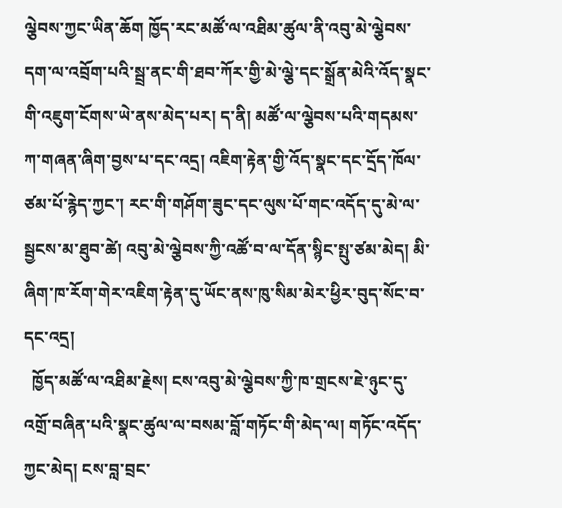ལྕེབས་ཀྱང་ཡིན་ཆོག ཁྱོད་རང་མཚོ་ལ་འཐིམ་ཚུལ་ནི་འབུ་མེ་ལྕེབས་དག་ལ་འབྲོག་པའི་སྦྲ་ནང་གི་ཐབ་ཀོར་གྱི་མེ་ལྕེ་དང་སྒྲོན་མེའི་འོད་སྣང་གི་འཇུག་ངོགས་ཡེ་ནས་མེད་པར། ད་ནི། མཚོ་ལ་ལྕེབས་པའི་གདམས་ཀ་གཞན་ཞིག་བྱས་པ་དང་འདྲ། འཇིག་རྟེན་གྱི་འོད་སྣང་དང་དྲོད་ཁོལ་ཙམ་པོ་རྙེད་ཀྱང་། རང་གི་གཤོག་ཟུང་དང་ལུས་པོ་གང་འདོད་དུ་མེ་ལ་སྦྱངས་མ་ཐུབ་ཚེ། འབུ་མེ་ལྕེབས་ཀྱི་འཚོ་བ་ལ་དོན་སྙིང་སྤུ་ཙམ་མེད། མི་ཞིག་ཁ་རོག་གེར་འཇིག་རྟེན་དུ་ཡོང་ནས་ཁུ་སིམ་མེར་ཕྱིར་བུད་སོང་བ་དང་འདྲ།
  ཁྱོད་མཚོ་ལ་འཐིམ་རྗེས། ངས་འབུ་མེ་ལྕེབས་ཀྱི་ཁ་གྲངས་ཇེ་ཉུང་དུ་འགྲོ་བཞིན་པའི་སྣང་ཚུལ་ལ་བསམ་བློ་གཏོང་གི་མེད་ལ། གཏོང་འདོད་ཀྱང་མེད། ངས་བླ་བྲང་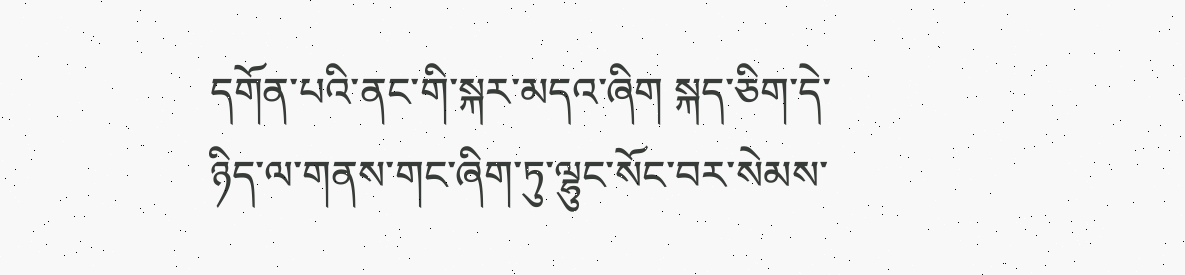དགོན་པའི་ནང་གི་སྐར་མདའ་ཞིག སྐད་ཅིག་དེ་ཉིད་ལ་གནས་གང་ཞིག་ཏུ་ལྷུང་སོང་བར་སེམས་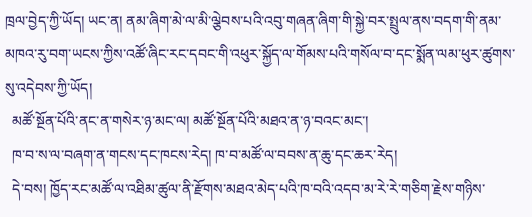ཁྲལ་བྱེད་ཀྱི་ཡོད། ཡང་ན། ནམ་ཞིག་མེ་ལ་མི་ལྕེབས་པའི་འབུ་གཞན་ཞིག་གི་སྐྱེ་བར་སྤྲུལ་ནས་བདག་གི་ནམ་མཁའ་རུ་བག་ཡངས་ཀྱིས་འཚོ་ཞིང་རང་དབང་གི་འཕུར་སྐྱོད་ལ་གོམས་པའི་གསོལ་བ་དང་སྨོན་ལམ་ཕུར་ཚུགས་སུ་འདེབས་ཀྱི་ཡོད།
  མཚོ་སྔོན་པོའི་ནང་ན་གསེར་ཉ་མང་ལ། མཚོ་སྔོན་པོའི་མཐའ་ན་ཉ་བའང་མང་།
  ཁ་བ་ས་ལ་བཞག་ན་གངས་དང་ཁངས་རེད། ཁ་བ་མཚོ་ལ་བབས་ན་ཆུ་དང་ཆར་རེད།
  དེ་བས། ཁྱོད་རང་མཚོ་ལ་འཐིམ་ཚུལ་ནི་རྫོགས་མཐའ་མེད་པའི་ཁ་བའི་འདབ་མ་རེ་རེ་གཅིག་རྗེས་གཉིས་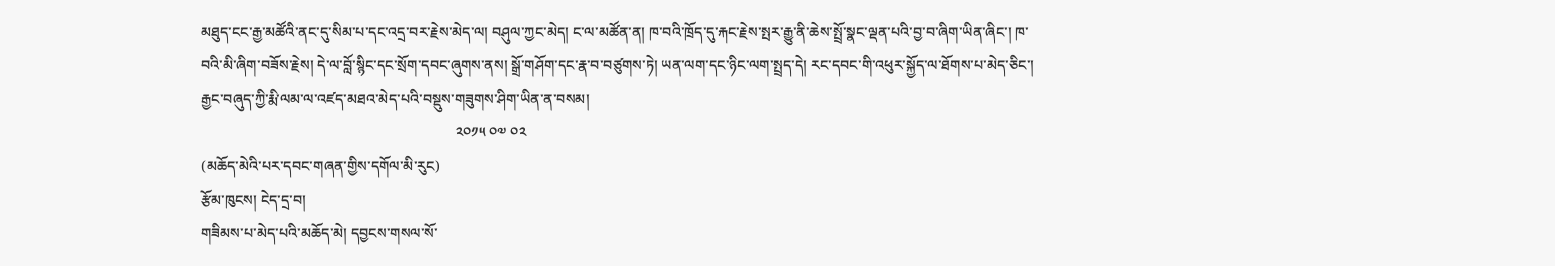མཐུད་ངང་རྒྱ་མཚོའི་ནང་དུ་སིམ་པ་དང་འདྲ་བར་རྗེས་མེད་ལ། བཤུལ་ཀྱང་མེད། ང་ལ་མཚོན་ན། ཁ་བའི་ཁྲོད་དུ་རྐང་རྗེས་སྤར་རྒྱུ་ནི་ཆེས་སྤྲོ་སྣང་ལྡན་པའི་བྱ་བ་ཞིག་ཡིན་ཞིང་། ཁ་བའི་མི་ཞིག་བཟོས་རྗེས། དེ་ལ་བློ་སྙིང་དང་སྲོག་དབང་ཞུགས་ནས། སྒྲོ་གཤོག་དང་རྣ་བ་བཙུགས་ཏེ། ཡན་ལག་དང་ཉིང་ལག་སྤྲད་དེ། རང་དབང་གི་འཕུར་སྐྱོད་ལ་ཐོགས་པ་མེད་ཅིང་། རྒྱང་བཞུད་ཀྱི་རྨི་ལམ་ལ་འཛད་མཐའ་མེད་པའི་བསྡུས་གཟུགས་ཤིག་ཡིན་ན་བསམ།
                                                                      ༢༠༡༥ ༠༧ ༠༢
(མཆོད་མེའི་པར་དབང་གཞན་གྱིས་དགོལ་མི་རུང)
རྩོམ་ཁུངས། ངེད་དྲ་བ།
གཟིམས་པ་མེད་པའི་མཆོད་མེ། དབྱངས་གསལ་སོ་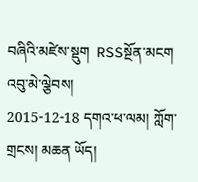བཞིའི་མཛེས་སྡུག  RSSསྔོན་མངག
འབུ་མེ་ལྕེབས།
2015-12-18 དགའ་ཕ་ལམ། ཀློག་གྲངས། མཆན ཡོད།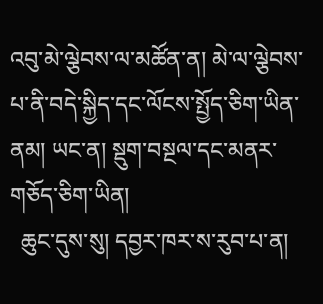འབུ་མེ་ལྕེབས་ལ་མཚོན་ན། མེ་ལ་ལྕེབས་པ་ནི་བདེ་སྐྱིད་དང་ལོངས་སྤྱོད་ཅིག་ཡིན་ནམ། ཡང་ན། སྡུག་བསྔལ་དང་མནར་གཅོད་ཅིག་ཡིན།
  ཆུང་དུས་སུ། དབྱར་ཁར་ས་རུབ་པ་ན།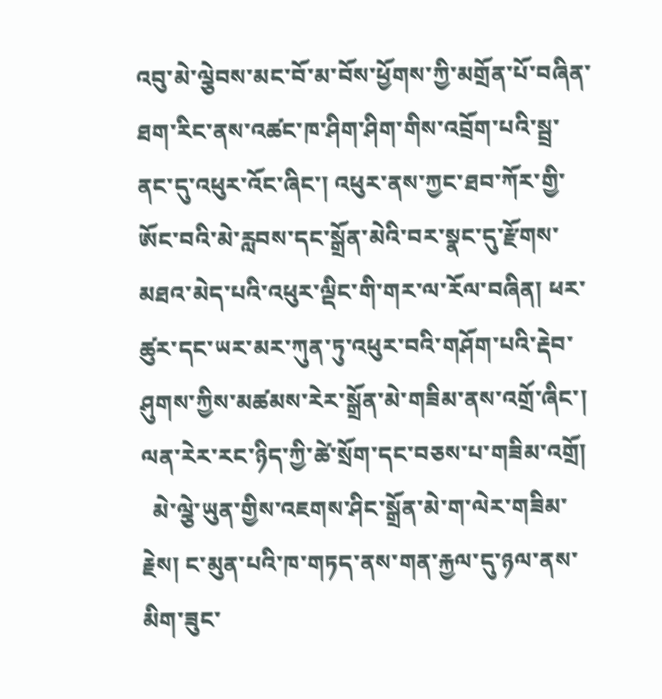འབུ་མེ་ལྕེབས་མང་བོ་མ་བོས་ཕྱོགས་ཀྱི་མགྲོན་པོ་བཞིན་ཐག་རིང་ནས་འཚང་ཁ་ཤིག་ཤིག་གིས་འབྲོག་པའི་སྦྲ་ནང་དུ་འཕུར་འོང་ཞིང་། འཕུར་ནས་ཀྱང་ཐབ་ཀོར་གྱི་ཨོང་བའི་མེ་རླབས་དང་སྒྲོན་མེའི་བར་སྣང་དུ་རྫོགས་མཐའ་མེད་པའི་འཕུར་ལྡིང་གི་གར་ལ་རོལ་བཞིན། ཕར་ཚུར་དང་ཡར་མར་ཀུན་ཏུ་འཕུར་བའི་གཤོག་པའི་རྡེབ་ཤུགས་ཀྱིས་མཚམས་རེར་སྒྲོན་མེ་གཟིམ་ནས་འགྲོ་ཞིང་། ལན་རེར་རང་ཉིད་ཀྱི་ཚེ་སྲོག་དང་བཅས་པ་གཟིམ་འགྲོ།
  མེ་ལྕེ་ཡུན་གྱིས་འཇགས་ཤིང་སྒྲོན་མེ་ག་ལེར་གཟིམ་རྗེས། ང་མུན་པའི་ཁ་གཏད་ནས་གན་རྐྱལ་དུ་ཉལ་ནས་མིག་ཟུང་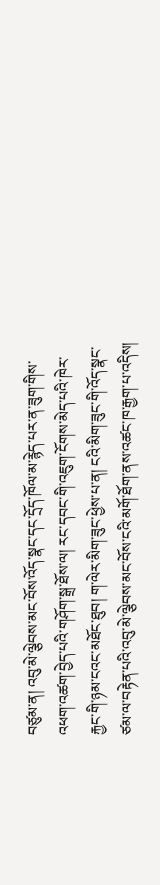བཙུམ་ན། འབུ་མེ་ལྕེབས་མང་བོས་འོད་སྣང་དང་དྲོད་ཁོལ་མ་རྙེད་པར་ན་ཟུག་གིས་འཕག་འཚག་བྱེད་པའི་གཤོག་སྒྲ་ཐོས་ལ། རང་དབང་གི་འཇུག་ངོགས་མེད་པའི་ཁེར་རྐྱང་གི་ཉམ་ངའང་མཐོང་ཐུབ། ག་ལེར་མིག་ཟུང་ཕྱེས་པ་ན། ངའི་མིག་ཟུང་གི་འོད་སྣང་ཙམ་ལ་བརྟེན་པའི་འབུ་མེ་ལྕེབས་མང་བོས་ངའི་མགོ་ཐོག་ནས་འཚང་ཁ་རྒྱག་པ་འདིས།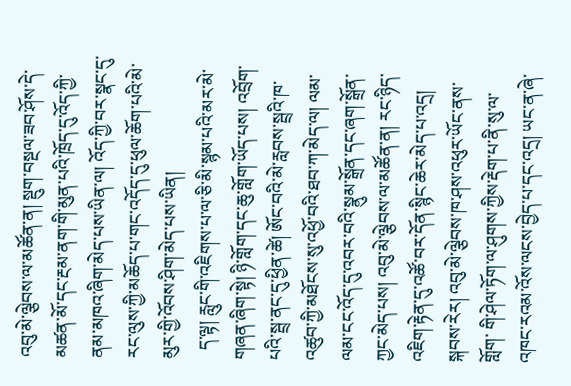འབུ་མེ་ལྕེབས་ལ་མཚོན་ན། སྡུག་བསྔལ་ཟབ་ཤོས་དེ་མཚན་མོ་དང་རྔམ་ནག་གི་མུན་པའི་ཁྲོད་དུ་འོད་ཀྱི་ནམ་མཁའ་ཞིག་མེད་པས་ཡིན་ལ། འོད་ཀྱི་བར་སྣང་དུ་རང་ལུས་ཀྱི་མཆོད་པ་གང་འདོད་དུ་ཕུལ་ཆོག་པའི་མེ་མུར་གྱི་འོབས་ཤིག་མེད་པས་ཡིན།
  ད་ལྟ། རླུང་གི་འཇིགས་པ་ལ་ཅི་མི་སྙམ་པའི་མར་མེ་གཞན་ཞིག་སྟེ། ཉི་གློག་དང་ཆུ་གློག་ཡོད་པས། འབྲོག་པའི་སྦྲ་ནང་དུ་ཕྱིན་ཚེ། ཨོང་བའི་མེ་རླབས་སྦྲའི་ཁ་འཚུབ་ཀྱི་མཐོངས་སུ་འཕྱོ་བའི་ཐབ་ཀ་མེད་ལ། ལམ་ལམ་ངང་འོད་དུ་འབར་བའི་སྣུམ་སྒྲོན་དང་ཞག་སྒྲོན་ཀྱང་མེད་པས། འབུ་མེ་ལྕེབས་ལ་མཚོན་ན། རང་ཉིད་འཇིག་རྟེན་དུ་འཚོ་བར་དོན་སྙིང་ཆེར་མེད་པ་འདྲ། སྐབས་རེར། འབུ་མེ་ལྕེབས་ཁ་ཤས་འཕུར་ཡོང་ནས་གློག་ གི་ཤེལ་ཏོག་ལ་ཤུགས་ཀྱིས་རྡེག་པ་ནི་སུ་ལ་འཁང་རའམ་འོས་ལངས་བྱེད་པ་དང་འདྲ། ཡང་ན་ཞེ་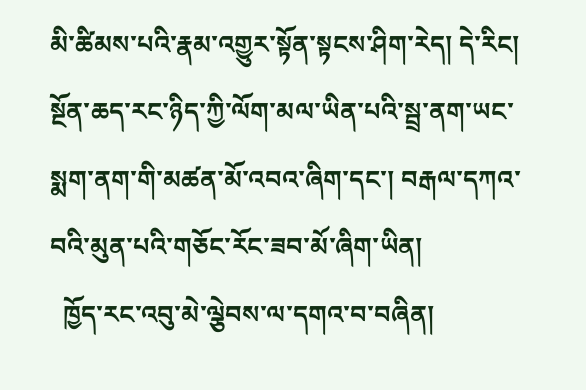མི་ཚིམས་པའི་རྣམ་འགྱུར་སྟོན་སྟངས་ཤིག་རེད། དེ་རིང། སྔོན་ཆད་རང་ཉིད་ཀྱི་ལོག་མལ་ཡིན་པའི་སྦྲ་ནག་ཡང་སྨག་ནག་གི་མཚན་མོ་འབའ་ཞིག་དང་། བརྒལ་དཀའ་བའི་མུན་པའི་གཅོང་རོང་ཟབ་མོ་ཞིག་ཡིན།
  ཁྱོད་རང་འབུ་མེ་ལྕེབས་ལ་དགའ་བ་བཞིན།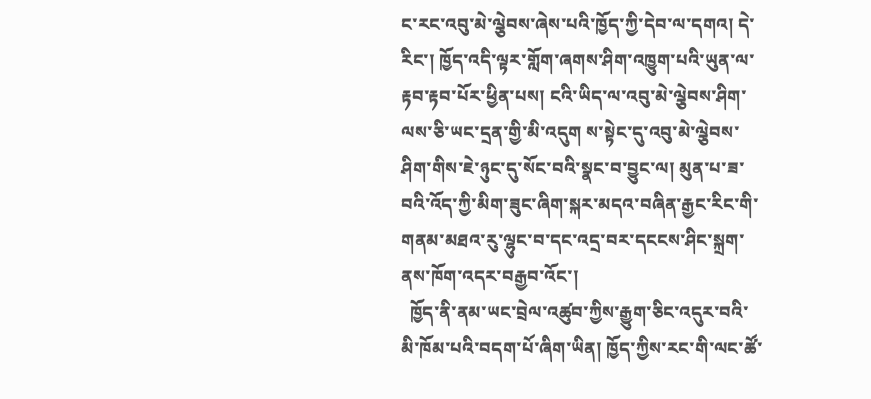ང་རང་འབུ་མེ་ལྕེབས་ཞེས་པའི་ཁྱོད་ཀྱི་དེབ་ལ་དགའ། དེ་རིང་། ཁྱོད་འདི་ལྟར་གློག་ཞགས་ཤིག་འཁྱུག་པའི་ཡུན་ལ་རྟབ་རྟབ་པོར་ཕྱིན་པས། ངའི་ཡིད་ལ་འབུ་མེ་ལྕེབས་ཤིག་ལས་ཅི་ཡང་དྲན་གྱི་མི་འདུག ས་སྟེང་དུ་འབུ་མེ་ལྕེབས་ཤིག་གིས་ཇེ་ཉུང་དུ་སོང་བའི་སྣང་བ་བྱུང་ལ། མུན་པ་ཟ་བའི་འོད་ཀྱི་མིག་ཟུང་ཞིག་སྐར་མདའ་བཞིན་རྒྱང་རིང་གི་གནམ་མཐའ་རུ་ལྷུང་བ་དང་འདྲ་བར་དངངས་ཤིང་སྐྲག་ནས་ཁོག་འདར་བརྒྱབ་འོང་།
  ཁྱོད་ནི་ནམ་ཡང་བྲེལ་འཚུབ་ཀྱིས་རྒྱུག་ཅིང་འདུར་བའི་མི་ཁོམ་པའི་བདག་པོ་ཞིག་ཡིན། ཁྱོད་ཀྱིས་རང་གི་ལང་ཚོ་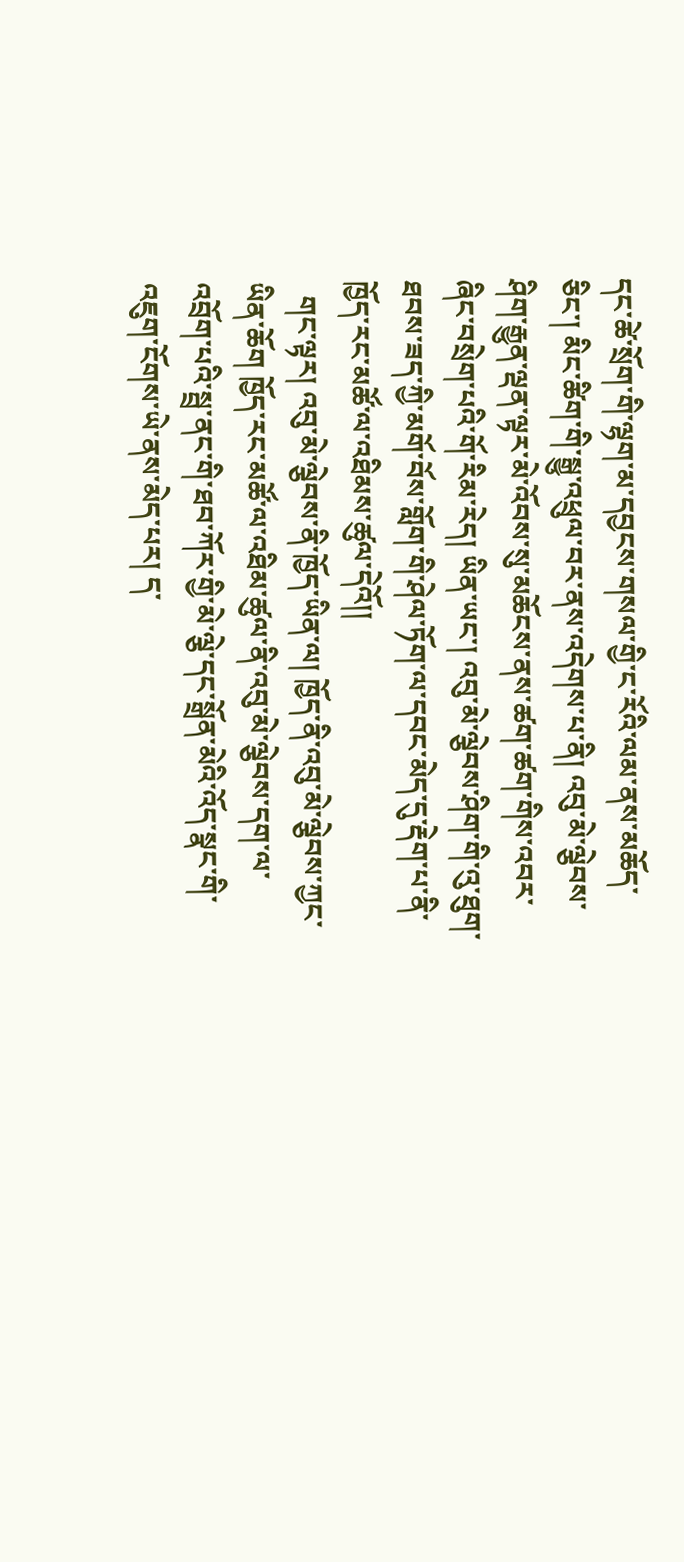དང་ཚེ་སྲོག་གི་ལྷག་མ་དབྱངས་གསལ་གྱི་ང་རོའི་ལམ་ནས་མཆོད་ཅིང་། མིང་ཚིག་གི་སྒྱུ་འཕྲུལ་བར་ནས་འདེགས་པ་ནི། འབུ་མེ་ལྕེབས་ཤིག་རྒྱུན་ལྡན་ལྟར་མེ་འོབས་སུ་མཆོངས་ནས་ཚག་ཚག་གིས་འབར་ཞིང་བསྲེག་པའི་གོ་རིམ་རེད། ཡིན་ཡང་། འབུ་མེ་ལྕེབས་ཤིག་གི་འུ་ཐུག་ཐབས་ཟད་ཀྱི་མགོ་བོས་གློག་གི་ཤེལ་ཏོག་ལ་དབང་མེད་དུ་རྡེག་པ་ནི་ཁྱོད་རང་མཚོ་ལ་འཐིམས་ཚུལ་དེའོ།།
  གང་ལྟར། འབུ་མེ་ལྕེབས་ནི་ཁྱོད་ཡིན་ལ། ཁྱོད་ནི་འབུ་མེ་ལྕེབས་ཀྱང་ཡིན་ཆོག ཁྱོད་རང་མཚོ་ལ་འཐིམ་ཚུལ་ནི་འབུ་མེ་ལྕེབས་དག་ལ་འབྲོག་པའི་སྦྲ་ནང་གི་ཐབ་ཀོར་གྱི་མེ་ལྕེ་དང་སྒྲོན་མེའི་འོད་སྣང་གི་འཇུག་ངོགས་ཡེ་ནས་མེད་པར། ད་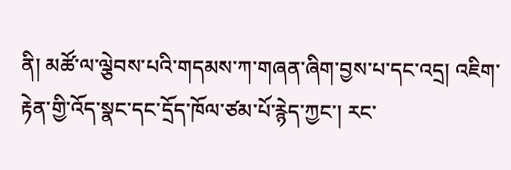ནི། མཚོ་ལ་ལྕེབས་པའི་གདམས་ཀ་གཞན་ཞིག་བྱས་པ་དང་འདྲ། འཇིག་རྟེན་གྱི་འོད་སྣང་དང་དྲོད་ཁོལ་ཙམ་པོ་རྙེད་ཀྱང་། རང་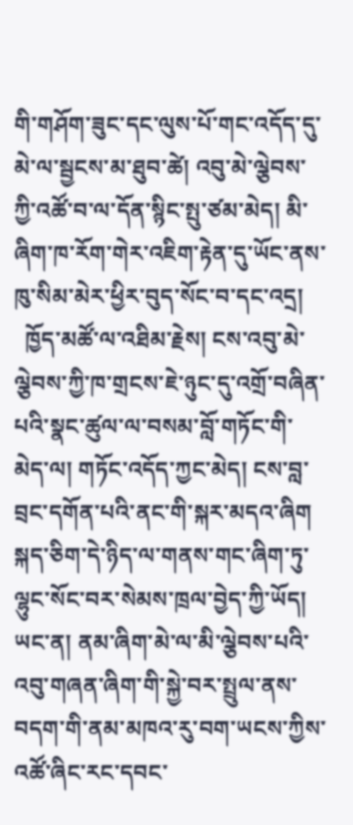གི་གཤོག་ཟུང་དང་ལུས་པོ་གང་འདོད་དུ་མེ་ལ་སྦྱངས་མ་ཐུབ་ཚེ། འབུ་མེ་ལྕེབས་ཀྱི་འཚོ་བ་ལ་དོན་སྙིང་སྤུ་ཙམ་མེད། མི་ཞིག་ཁ་རོག་གེར་འཇིག་རྟེན་དུ་ཡོང་ནས་ཁུ་སིམ་མེར་ཕྱིར་བུད་སོང་བ་དང་འདྲ།
  ཁྱོད་མཚོ་ལ་འཐིམ་རྗེས། ངས་འབུ་མེ་ལྕེབས་ཀྱི་ཁ་གྲངས་ཇེ་ཉུང་དུ་འགྲོ་བཞིན་པའི་སྣང་ཚུལ་ལ་བསམ་བློ་གཏོང་གི་མེད་ལ། གཏོང་འདོད་ཀྱང་མེད། ངས་བླ་བྲང་དགོན་པའི་ནང་གི་སྐར་མདའ་ཞིག སྐད་ཅིག་དེ་ཉིད་ལ་གནས་གང་ཞིག་ཏུ་ལྷུང་སོང་བར་སེམས་ཁྲལ་བྱེད་ཀྱི་ཡོད། ཡང་ན། ནམ་ཞིག་མེ་ལ་མི་ལྕེབས་པའི་འབུ་གཞན་ཞིག་གི་སྐྱེ་བར་སྤྲུལ་ནས་བདག་གི་ནམ་མཁའ་རུ་བག་ཡངས་ཀྱིས་འཚོ་ཞིང་རང་དབང་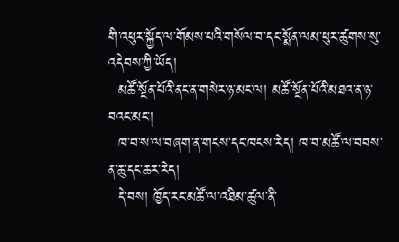གི་འཕུར་སྐྱོད་ལ་གོམས་པའི་གསོལ་བ་དང་སྨོན་ལམ་ཕུར་ཚུགས་སུ་འདེབས་ཀྱི་ཡོད།
  མཚོ་སྔོན་པོའི་ནང་ན་གསེར་ཉ་མང་ལ། མཚོ་སྔོན་པོའི་མཐའ་ན་ཉ་བའང་མང་།
  ཁ་བ་ས་ལ་བཞག་ན་གངས་དང་ཁངས་རེད། ཁ་བ་མཚོ་ལ་བབས་ན་ཆུ་དང་ཆར་རེད།
  དེ་བས། ཁྱོད་རང་མཚོ་ལ་འཐིམ་ཚུལ་ནི་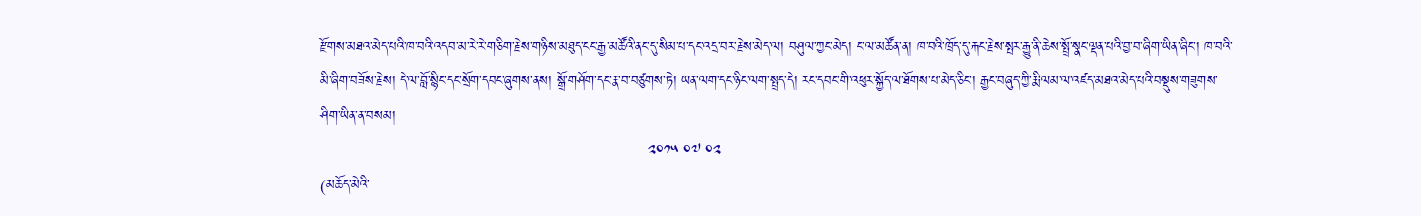རྫོགས་མཐའ་མེད་པའི་ཁ་བའི་འདབ་མ་རེ་རེ་གཅིག་རྗེས་གཉིས་མཐུད་ངང་རྒྱ་མཚོའི་ནང་དུ་སིམ་པ་དང་འདྲ་བར་རྗེས་མེད་ལ། བཤུལ་ཀྱང་མེད། ང་ལ་མཚོན་ན། ཁ་བའི་ཁྲོད་དུ་རྐང་རྗེས་སྤར་རྒྱུ་ནི་ཆེས་སྤྲོ་སྣང་ལྡན་པའི་བྱ་བ་ཞིག་ཡིན་ཞིང་། ཁ་བའི་མི་ཞིག་བཟོས་རྗེས། དེ་ལ་བློ་སྙིང་དང་སྲོག་དབང་ཞུགས་ནས། སྒྲོ་གཤོག་དང་རྣ་བ་བཙུགས་ཏེ། ཡན་ལག་དང་ཉིང་ལག་སྤྲད་དེ། རང་དབང་གི་འཕུར་སྐྱོད་ལ་ཐོགས་པ་མེད་ཅིང་། རྒྱང་བཞུད་ཀྱི་རྨི་ལམ་ལ་འཛད་མཐའ་མེད་པའི་བསྡུས་གཟུགས་ཤིག་ཡིན་ན་བསམ།
                                                                      ༢༠༡༥ ༠༧ ༠༢
(མཆོད་མེའི་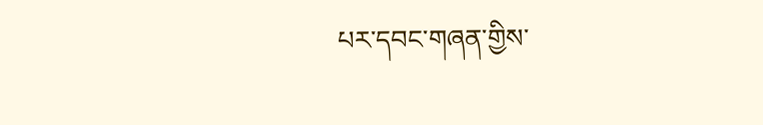པར་དབང་གཞན་གྱིས་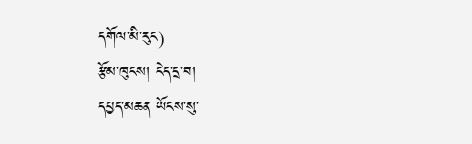དགོལ་མི་རུང)
རྩོམ་ཁུངས། ངེད་དྲ་བ།
དཔྱད་མཆན ཡོངས་སུ་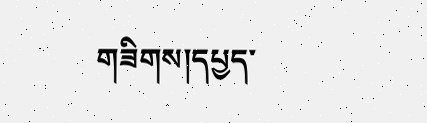གཟིགས།དཔྱད་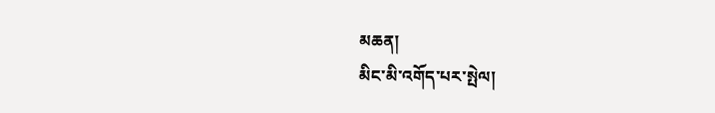མཆན།
མིང་མི་འགོད་པར་སྤེལ།